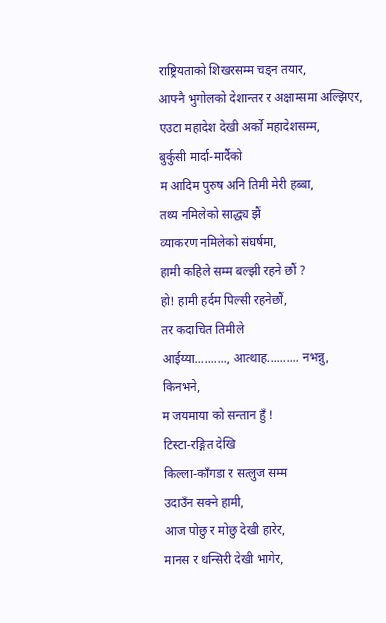राष्ट्रियताको शिखरसम्म चड्न तयार,
आफ्नै भुगोलको देशान्तर र अक्षाम्समा अल्झिएर,
एउटा महादेश देखी अर्को महादेशसम्म,
बुर्कुसी मार्दा-मार्दैको
म आदिम पुरुष अनि तिमी मेरी हब्बा,
तथ्य नमिलेको साद्ध्य झैं
व्याकरण नमिलेको संघर्षमा,
हामी कहिले सम्म बल्झी रहने छौं ?
हो! हामी हर्दम पिल्सी रहनेछौं,
तर कदाचित तिमीले
आईय्या.........., आत्थाह.......... नभन्नु,
किनभने,
म जयमाया को सन्तान हुँ !
टिस्टा-रङ्गित देखि
किल्ला-काँगडा र सत्लुज सम्म
उदाउँन सक्ने हामी,
आज पोछु र मोछु देखी हारेर,
मानस र धन्सिरी देखी भागेर,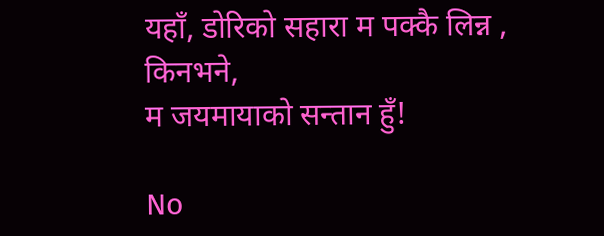यहाँ, डोरिको सहारा म पक्कै लिन्न ,
किनभने,
म जयमायाको सन्तान हुँ!

No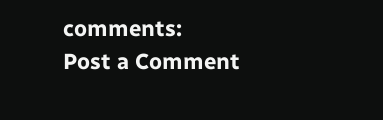comments:
Post a Comment